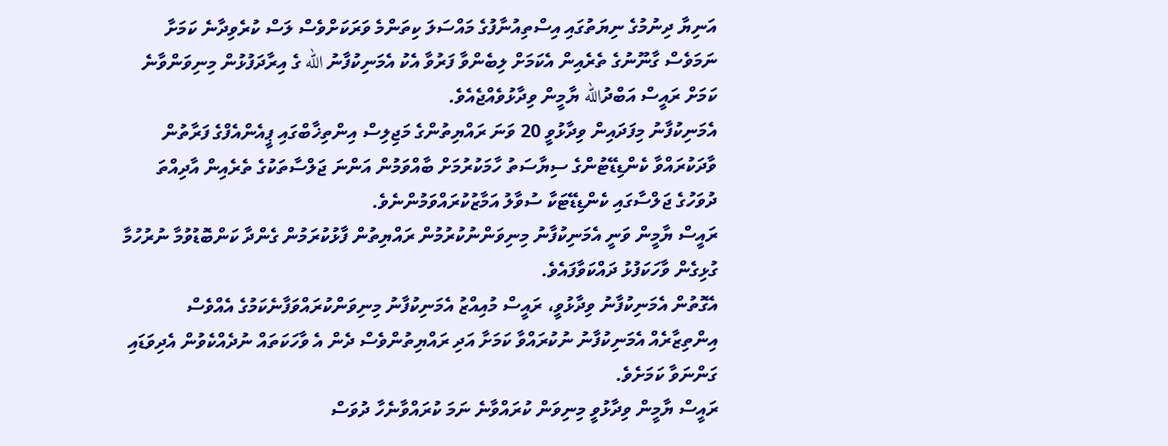އަނިޔާ ދިނުމުގެ ނިޔަތުގައި އިސްތިއުނާފުގެ މައްސަލަ ކިތަންމެ ވަރަކަށްވެސް ލަސް ކުރެވިދާނެ ކަމަށާ ނަމަވެސް ގާނޫނުގެ ތެރެއިން އެކަމަށް ލިބެންވާ ފަރުވާ އެކު އެމަނިކުފާނު الله ގެ އިރާދަފުޅުން މިނިވަންވާނެ ކަމަށް ރައީސް އަބްދުالله ޔާމީން ވިދާޅުވެއްޖެއެވެ.
އެމަނިކުފާނު މިފަދައިން ވިދާޅުވީ 20 ވަނަ ރައްޔިތުންގެ މަޖިލިސް އިންތިޚާބްގައި ޕީއެންއެފްގެ ފަރާތުން ވާދަކުރައްވާ ކެންޑިޑޭޓުންގެ ސިޔާސަތު ހާމަކުރުމަށް ބާއްވަމުން އަންނަ ޖަލްސާތަކުގެ ތެރެއިން އާދިއްތަ ދުވަހުގެ ޖަލްސާގައި ކެންޑިޑޭޓަކާ ސުވާލު އަމާޒުކުރައްވަމުންނެވެ.
ރައީސް ޔާމީން ވަނީ އެމަނިކުފާނު މިނިވަންނުކުރުމުން ރައްޔިތުން ފާޅުކުރަމުން ގެންދާ ކަންބޮޑުވުމާ ނުރުހުމާ ގުޅިގެން ވާހަކަފުޅު ދައްކަވާފައެވެ.
އެގޮތުން އެމަނިކުފާނު ވިދާޅުވީ، ރައީސް މުއިއްޒު އެމަނިކުފާނު މިނިވަންކުރައްވަފާނެކަމުގެ އެއްވެސް އިންތިޒާރެއް އެމަނިކުފާނު ނުކުރައްވާ ކަމަށާ އަދި ރައްޔިތުންވެސް ދެން އެ ވާހަކަތައް ނުދެއްކެވުން އެދިވަޑައި ގަންނަވާ ކަމަށެވެ.
ރައީސް ޔާމީން ވިދާޅުވީ މިނިވަން ކުރައްވާނެ ނަމަ ކުރައްވާނެހާ ދުވަސް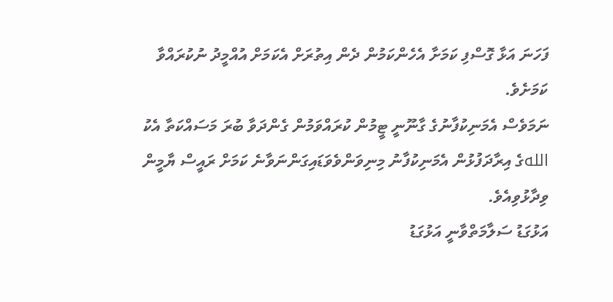ފަހަނަ އަޅާ ގޮސްފި ކަމަށާ އެހެންކަމުން ދެން އިތުރަށް އެކަމަށް އުއްމީދު ނުކުރައްވާ ކަމަށެވެ.
ނަމަވެސް އެމަނިކުފާނުގެ ގާނޫނީ ޓީމުން ކުރައްވަމުން ގެންދަވާ ބުރަ މަސައްކަތާ އެކު اللهގެ އިރާދަފުޅުން އެމަނިކުފާނު މިނިވަންވެވަޑައިގަންނަވާނެ ކަމަށް ރައީސް ޔާމީން ވިދާޅުވިއެވެ.
އަޅުގަޑު ސަލާމަތްވާނީ އަޅުގަޑު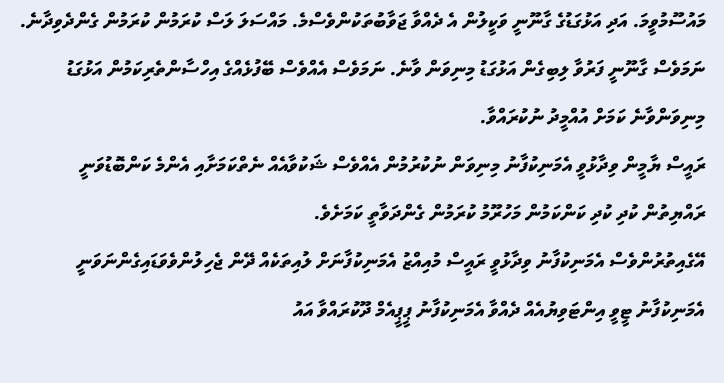މައުސޫމުވީމަ. އަދި އަޅުގަޑުގެ ގާނޫނީ ވަކީލުން އެ ދެއްވާ ޖަވާބުތަކުންވެސްމެ. މައްސަލަ ލަސް ކުރަމުން ކުރަމުން ގެންދެވިދާނެ. ނަމަވެސް ގާނޫނީ ފަރުވާ ލިބިގެން އަޅުގަޑު މިނިވަން ވާނެ. ނަމަވެސް އެއްވެސް ބޭފުޅެއްގެ އިހްސާންތެރިކަމުން އަޅުގަޑު މިނިވަންވާނެ ކަމަށް އުއްމީދު ނުކުރައްވާ.
ރައީސް ޔާމީން ވިދާޅުވީ އެމަނިކުފާނު މިނިވަން ނުކުރުމުން އެއްވެސް ޝަކުވާއެއް ނެތްކަމަށާއި އެންމެ ކަންބޮޑުވަނީ ރައްޔިތުން ކުދި ކުދި ކަންކަމުން މަހުރޫމު ކުރަމުން ގެންދަވާތީ ކަމަށެވެ.
އޭގެއިތުރުންވެސް އެމަނިކުފާނު ވިދާޅުވީ ރައީސް މުއިއްޒު އެމަނިކުފާނަށް ލުއިތަކެއް ދޭން ޖެހިލުންވެވަޑައިގެންނަވަނީ އެމަނިކުފާނު ޓީވީ އިންޓަވިޔުއެއް ދެއްވާ އެމަނިކުފާނު ޕީޕީއެމް ދޫކުރައްވާ އައު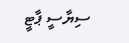ސިޔާސީ ޕާޓީ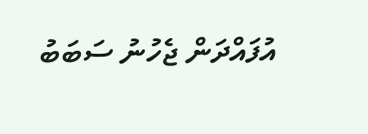އުފައްދަން ޖެހުނު ސަބަބު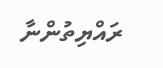ރައްޔިތުންނާ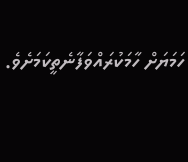ހަމަޔަށް ހާމަކުރައްވަފާނެތީކަމަށެވެ.